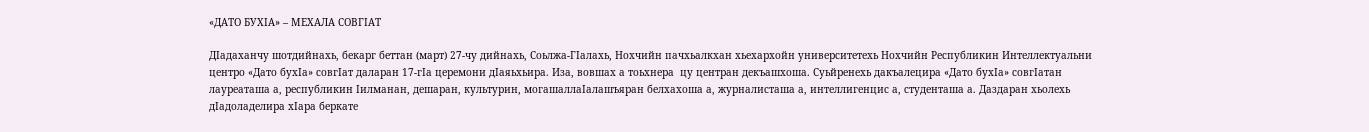«ДАТО БУХIА» – МЕХАЛА СОВГIАТ

ДIадаханчу шотдийнахь, бекарг беттан (март) 27-чу дийнахь, Соьлжа-ГIалахь, Нохчийн пачхьалкхан хьехархойн университетехь Нохчийн Республикин Интеллектуальни центро «Дато бухIа» совгIат даларан 17-гIа церемони дIаяьхьира. Иза, вовшах а тоьхнера  цу центран декъашхоша. Суьйренехь дакъалецира «Дато бухIа» совгIатан лауреаташа а, республикин Iилманан, дешаран, культурин, могашаллаIалашъяран белхахоша а, журналисташа а, интеллигенцис а, студенташа а. Даздаран хьолехь дIадоладелира хIара беркате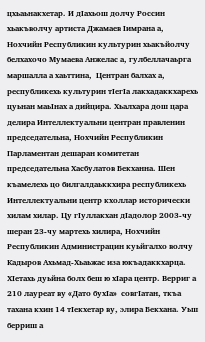цхьаьнакхетар. И дIахьош долчу Россин хьакъволчу артиста Джамаев Iимрана а, Нохчийн Республикин культурин хьакъйолчу белхахочо Мумаева Анжелас а, гулбеллачаьрга маршалла а хаьттина,  Центран балхах а, республикехь культурин тIегIа лакхадаккхарехь цуьнан маьIнах а дийцира. Хьалхара дош цара делира Интеллектуальни центран правленин председательна, Нохчийн Республикин Парламентан дешаран комитетан председательна Хасбулатов Бекханна. Шен къамелехь цо билгалдаьккхира республикехь Интеллектуальни центр кхоллар исторически хилам хилар. Цу гIуллакхан дIадолор 2003-чу шеран 23-чу мартехь хилира, Нохчийн Республикин Администрацин куьйгалхо волчу Кадыров Ахьмад-Хьаьжас иза юкъадаккхарца. ХIетахь дуьйна болх беш ю хIара центр. Верриг а 210 лауреат ву «Дато бухIа»  совгIатан, ткъа тахана кхин 14 тIекхетар ву, элира Бекхана. Уьш берриш а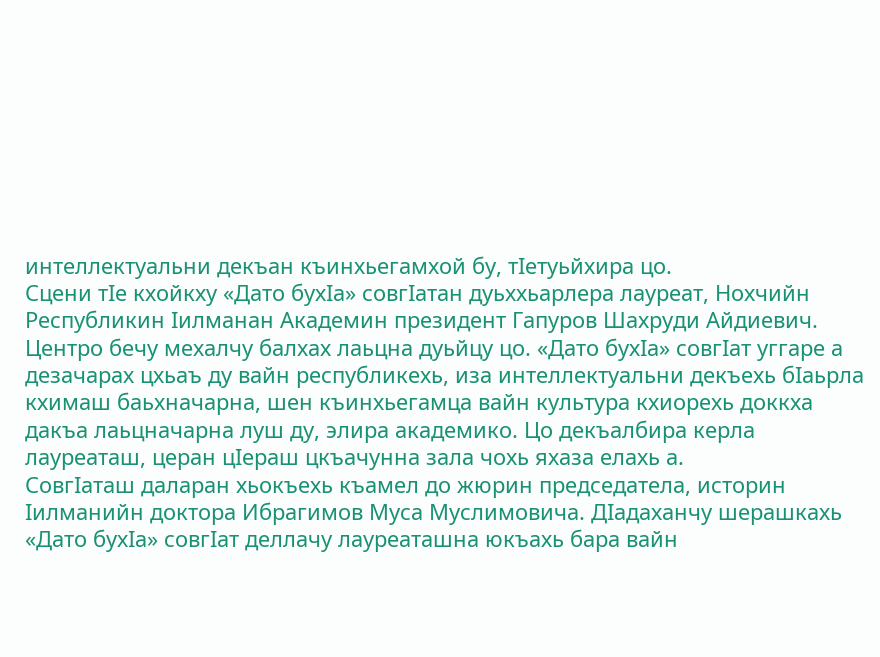интеллектуальни декъан къинхьегамхой бу, тIетуьйхира цо.
Сцени тIе кхойкху «Дато бухIа» совгIатан дуьххьарлера лауреат, Нохчийн Республикин Iилманан Академин президент Гапуров Шахруди Айдиевич. Центро бечу мехалчу балхах лаьцна дуьйцу цо. «Дато бухIа» совгIат уггаре а дезачарах цхьаъ ду вайн республикехь, иза интеллектуальни декъехь бIаьрла кхимаш баьхначарна, шен къинхьегамца вайн культура кхиорехь доккха дакъа лаьцначарна луш ду, элира академико. Цо декъалбира керла лауреаташ, церан цIераш цкъачунна зала чохь яхаза елахь а.
СовгIаташ даларан хьокъехь къамел до жюрин председатела, историн Iилманийн доктора Ибрагимов Муса Муслимовича. ДIадаханчу шерашкахь «Дато бухIа» совгIат деллачу лауреаташна юкъахь бара вайн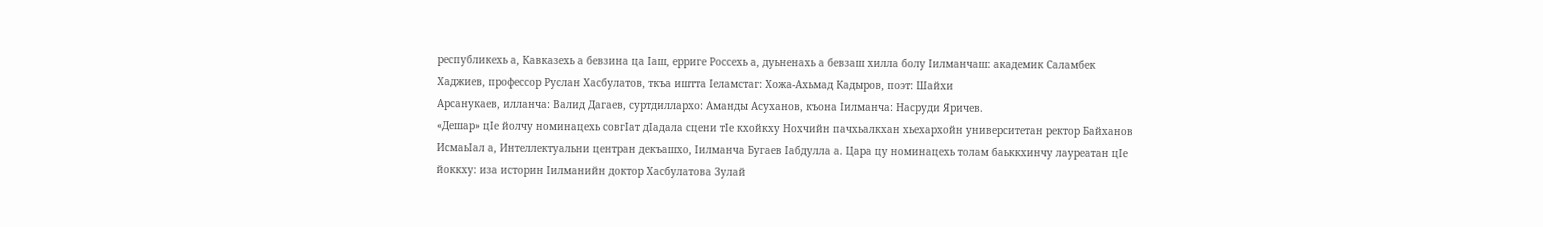республикехь а, Кавказехь а бевзина ца Iаш, ерриге Россехь а, дуьненахь а бевзаш хилла болу Iилманчаш: академик Саламбек Хаджиев, профессор Руслан Хасбулатов, ткъа иштта Iеламстаг: Хожа-Ахьмад Кадыров, поэт: Шайхи
Арсанукаев, илланча: Валид Дагаев, суртдиллархо: Аманды Асуханов, къона Iилманча: Насруди Яричев.
«Дешар» цIе йолчу номинацехь совгIат дIадала сцени тIе кхойкху Нохчийн пачхьалкхан хьехархойн университетан ректор Байханов ИсмаьIал а, Интеллектуальни центран декъашхо, Iилманча Бугаев Iабдулла а. Цара цу номинацехь толам баьккхинчу лауреатан цIе йоккху: иза историн Iилманийн доктор Хасбулатова Зулай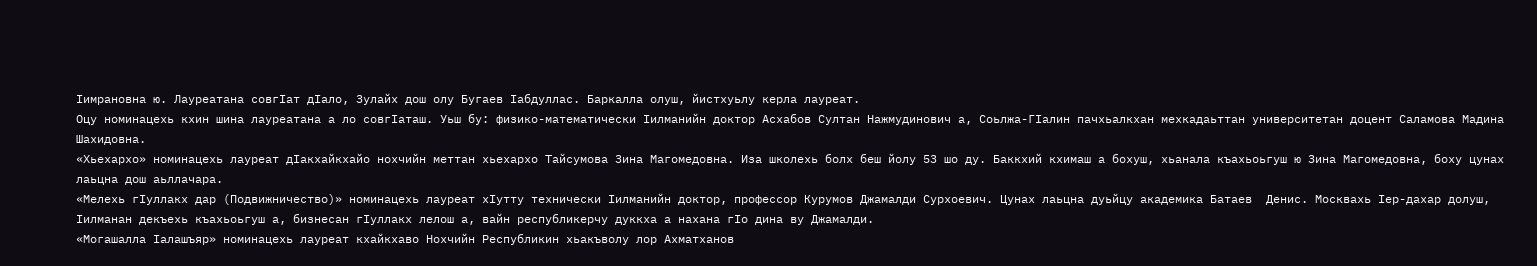Iимрановна ю. Лауреатана совгIат дIало, Зулайх дош олу Бугаев Iабдуллас. Баркалла олуш, йистхуьлу керла лауреат.
Оцу номинацехь кхин шина лауреатана а ло совгIаташ. Уьш бу: физико-математически Iилманийн доктор Асхабов Султан Нажмудинович а, Соьлжа-ГIалин пачхьалкхан мехкадаьттан университетан доцент Саламова Мадина Шахидовна.
«Хьехархо» номинацехь лауреат дIакхайкхайо нохчийн меттан хьехархо Тайсумова Зина Магомедовна. Иза школехь болх беш йолу 53 шо ду. Баккхий кхимаш а бохуш, хьанала къахьоьгуш ю Зина Магомедовна, боху цунах лаьцна дош аьллачара.
«Мелехь гIуллакх дар (Подвижничество)» номинацехь лауреат хIутту технически Iилманийн доктор, профессор Курумов Джамалди Сурхоевич. Цунах лаьцна дуьйцу академика Батаев  Денис. Москвахь Iер-дахар долуш, Iилманан декъехь къахьоьгуш а, бизнесан гIуллакх лелош а, вайн республикерчу дуккха а нахана гIо дина ву Джамалди.
«Могашалла Iалашъяр» номинацехь лауреат кхайкхаво Нохчийн Республикин хьакъволу лор Ахматханов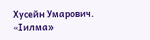Хусейн Умарович.
«Iилма»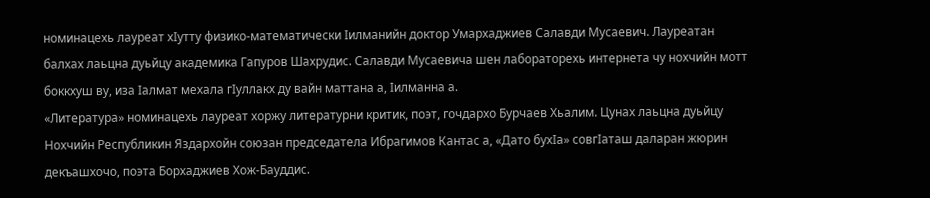номинацехь лауреат хIутту физико-математически Iилманийн доктор Умархаджиев Салавди Мусаевич. Лауреатан балхах лаьцна дуьйцу академика Гапуров Шахрудис. Салавди Мусаевича шен лабораторехь интернета чу нохчийн мотт боккхуш ву, иза Iалмат мехала гIуллакх ду вайн маттана а, Iилманна а.
«Литература» номинацехь лауреат хоржу литературни критик, поэт, гочдархо Бурчаев Хьалим. Цунах лаьцна дуьйцу Нохчийн Республикин Яздархойн союзан председатела Ибрагимов Кантас а, «Дато бухIа» совгIаташ даларан жюрин декъашхочо, поэта Борхаджиев Хож-Бауддис.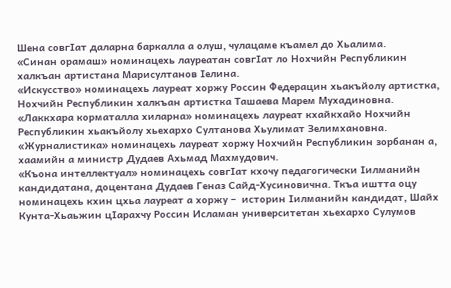Шена совгIат даларна баркалла а олуш, чулацаме къамел до Хьалима.
«Синан орамаш» номинацехь лауреатан совгIат ло Нохчийн Республикин халкъан артистана Марисултанов Iелина.
«Искусство» номинацехь лауреат хоржу Россин Федерацин хьакъйолу артистка, Нохчийн Республикин халкъан артистка Ташаева Марем Мухадиновна.
«Лаккхара корматалла хиларна» номинацехь лауреат кхайкхайо Нохчийн Республикин хьакъйолу хьехархо Султанова Хьулимат Зелимхановна.
«Журналистика» номинацехь лауреат хоржу Нохчийн Республикин зорбанан а, хаамийн а министр Дудаев Ахьмад Махмудович.
«Къона интеллектуал» номинацехь совгIат кхочу педагогически Iилманийн кандидатана, доцентана Дудаев Геназ Сайд-Хусиновична. Ткъа иштта оцу номинацехь кхин цхьа лауреат а хоржу –  историн Iилманийн кандидат, Шайх Кунта-Хьаьжин цIарахчу Россин Исламан университетан хьехархо Сулумов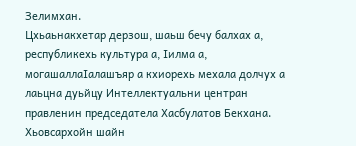Зелимхан.
Цхьаьнакхетар дерзош, шаьш бечу балхах а, республикехь культура а, Iилма а, могашаллаIалашъяр а кхиорехь мехала долчух а лаьцна дуьйцу Интеллектуальни центран правленин председатела Хасбулатов Бекхана.
Хьовсархойн шайн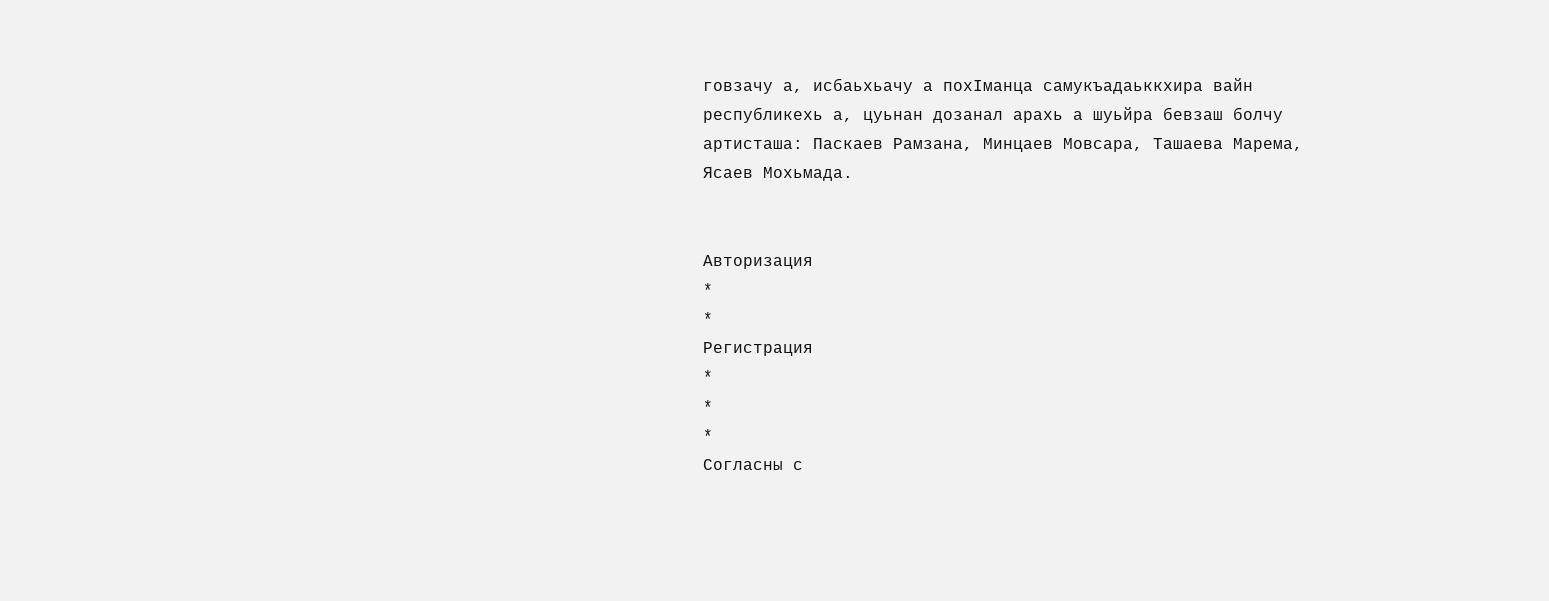говзачу а, исбаьхьачу а похIманца самукъадаьккхира вайн республикехь а, цуьнан дозанал арахь а шуьйра бевзаш болчу артисташа: Паскаев Рамзана, Минцаев Мовсара, Ташаева Марема, Ясаев Мохьмада.


Авторизация
*
*
Регистрация
*
*
*
Согласны с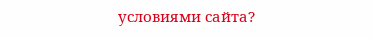условиями сайта?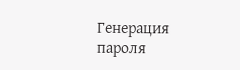Генерация пароля